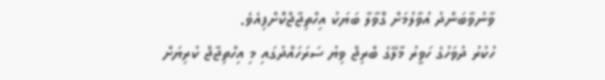ވާނުވާބަންދު އުވާލުމަށް ގޮވާލާ ބަޔަކު އިހްތިޖާޖްކޮށްފިއެވެ.
ހުކުރު ދުވަހުގެ ހަވީރު މާލޭގެ ބްރިޖް ވިޔު ސަރަހައްދުގައި މި އިހްތިޖާޖް ކުރިޔަށް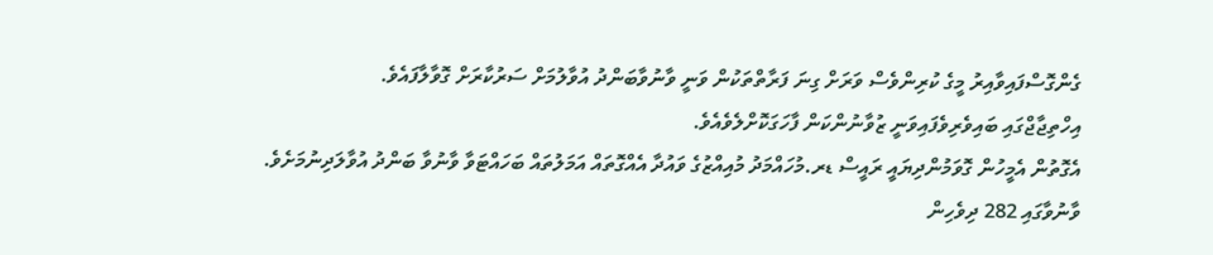ގެންގޮސްފައިވާއިރު މީގެ ކުރިންވެސް ވަރަށް ގިނަ ފަރާތްތަކުން ވަނީ ވާނުވާބަންދު އުވާލުމަށް ސަރުކާރަށް ގޮވާލާފައެވެ.
އިހްތިޖާޖްގައި ބައިވެރިވެފައިވަނީ ޒުވާނުންކަން ފާހަގަކޮށްލެވެއެވެ.
އެގޮތުން އެމީހުން ގޮވަމުންދިޔައީ ރައީސް ޑރ.މުހައްމަދު މުއިއްޒުގެ ވައުދާ އެއްގޮތައް އަމަލުތައް ބަހައްޓަވާ ވާނުވާ ބަންދު އުވާލަދިނުމަށެވެ.
ވާނުވާގައި 282 ދިވެހިން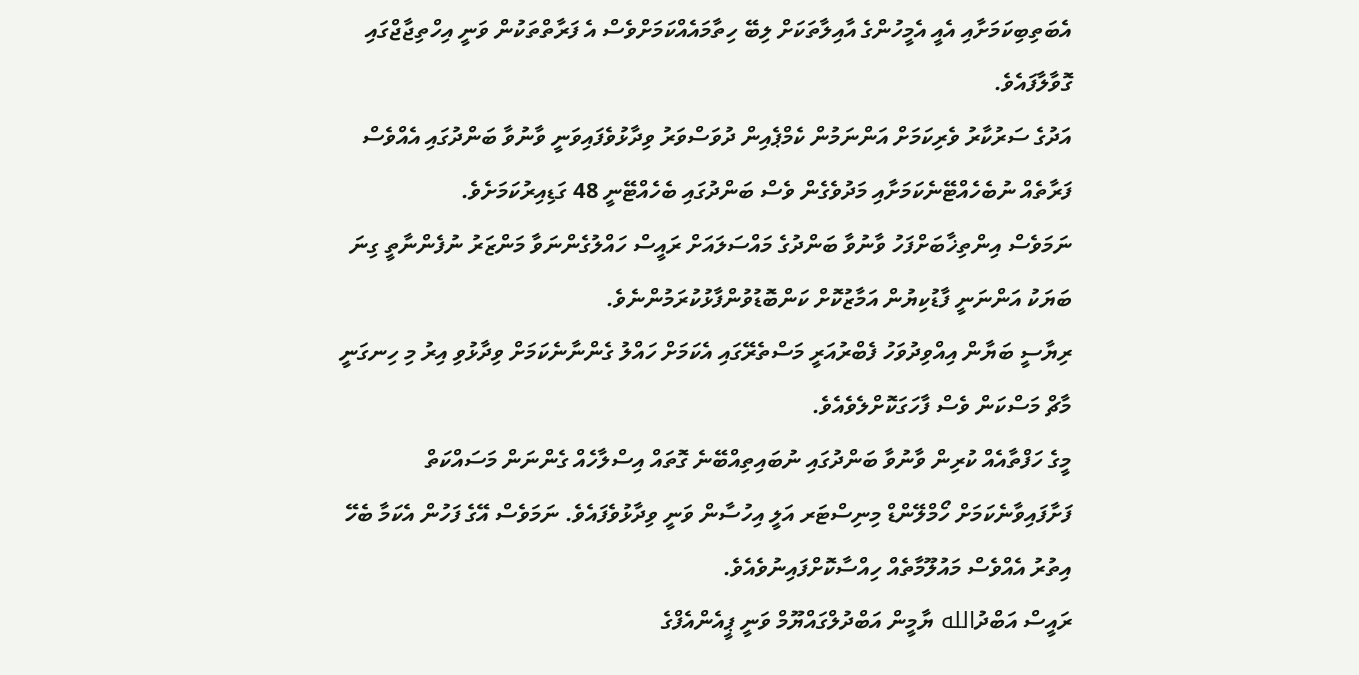އެބަތިބިކަމަށާއި އެއީ އެމީހުންގެ އާއިލާތަކަށް ލިބޭ ހިތާމައެއްކަމަށްވެސް އެ ފަރާތްތަކުން ވަނީ އިހްތިޖާޖްގައި ގޮވާލާފައެވެ.
އަދުގެ ސަރުކާރު ވެރިކަމަށް އަންނަމުން ކެމްޕެއިން ދުވަސްވަރު ވިދާޅުވެފައިވަނީ ވާނުވާ ބަންދުގައި އެއްވެސް ފަރާތެއް ނުބެހެއްޓޭނެކަމަށާއި މަދުވެގެން ވެސް ބަންދުގައި ބެހެއްޓޭނީ 48 ގަޑިއިރުކަމަށެވެ.
ނަމަވެސް އިންތިޚާބަށްފަހު ވާނުވާ ބަންދުގެ މައްސަލައަށް ރައީސް ހައްލުގެންނަވާ މަންޒަރު ނުފެންނާތީ ގިނަ ބަޔަކު އަންނަނީ ފާޑުކިޔުން އަމާޒުކޮށް ކަންބޮޑުވުންފާޅުކުރަމުންނެވެ.
ރިޔާސީ ބަޔާން އިއްވިދުވަހު ފެބްރުއަރީ މަސްތެރޭގައި އެކަމަށް ހައްލު ގެންނާނެކަމަށް ވިދާޅުވި އިރު މި ހިނގަނީ މާޗް މަސްކަން ވެސް ފާހަގަކޮށްލެވެއެވެ.
މީގެ ހަފްތާއެއް ކުރިން ވާނުވާ ބަންދުގައި ނުބައިތިއްބޭނެ ގޮތައް އިސްލާހެއް ގެންނަން މަސައްކަތް ފަށާފައިވާނެކަމަށް ހޯމްލޭންޑް މިނިސްޓަރ އަލީ އިހުސާން ވަނީ ވިދާޅުވެފައެވެ. ނަމަވެސް އޭގެ ފަހުން އެކަމާ ބެހޭ އިތުރު އެއްވެސް މައުލޫމާތެއް ހިއްސާކޮށްފައިނުވެއެވެ.
ރައީސް އަބްދުالله ޔާމީން އަބްދުލްގައްޔޫމް ވަނީ ޕީއެންއެފްގެ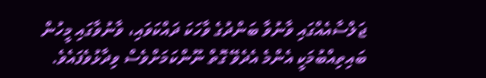ޖަލްސާއެއްގައި ވާނުވާ ބަންދުގެ ވާހަކަ ދައްކަވައި، ވާނުވާގައި މީހުން ބައިތިއްބުމަކީ އެންމެ އެދެވޭ ގޮތް ނޫންކަމަށްވެސް ވިދާޅުވެފައެވެ.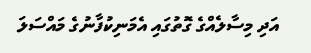އަދި މިސާލެއްގެ ގޮތުގައި އެމަނިކުފާނުގެ މައްސަލަ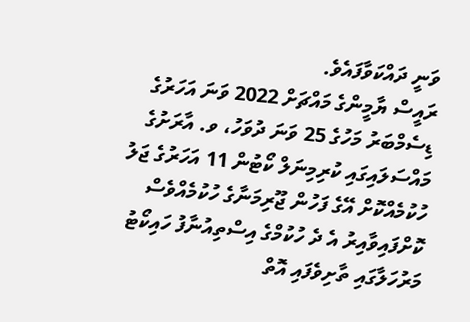ވަނީ ދައްކަވާފައެވެ.
ރައީސް ޔާމީންގެ މައްޗަށް 2022 ވަނަ އަހަރުގެ ޑިސެމްބަރު މަހުގެ 25 ވަނަ ދުވަހު، ވ. އާރަށުގެ މައްސަލައިގައި ކުރިމިނަލް ކޯޓުން 11 އަހަރުގެ ޖަލު ހުކުމެއްކޮށް އޭގެ ފަހުން ޖޫރިމަނާގެ ހުކުމެއްވެސް ކޮށްފައިވާއިރު އެ ދެ ހުކުމްގެ އިސްތިއުނާފު ހައިކޯޓު މަރުހަލާގައި ތާށިވެފައި އޮތް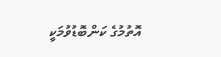އޮތުމުގެ ކަންބޮޑުވުމަކީ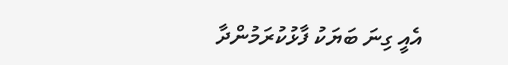އެއީ ގިނަ ބަޔަކު ފާޅުކުރަމުންދާ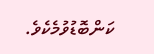ކަންބޮޑުވުމެކެވެ.